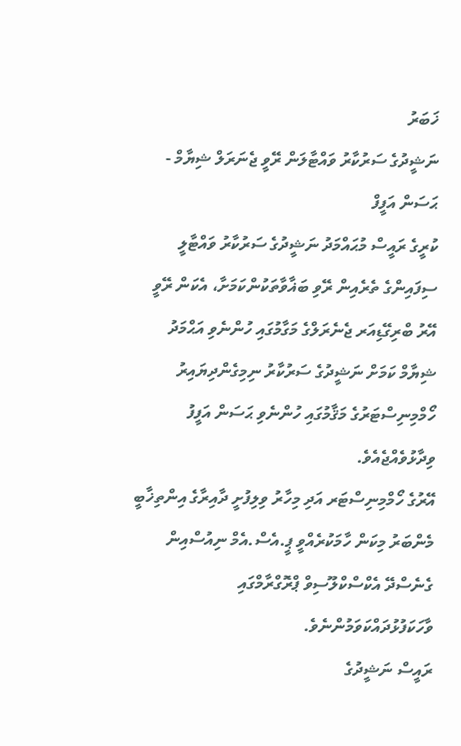ޚަބަރު
ނަޝީދުގެ ސަރުކާރު ވައްޓާލަން ރޭވީ ޖެނަރަލް ޝިޔާމް - ޙަސަން އަފީފް
ކުރީގެ ރައީސް މުޙައްމަދު ނަޝީދުގެ ސަރުކާރު ވައްޓާލީ ސިފައިންގެ ތެރެއިން ރޭވި ބަޣާވާތަކުންކަމަށާ، އެކަން ރޭވީ އޭރު ބްރިގޭޑިއަރ ޖެނެރަލްގެ މަގާމުގައި ހުންނެވި އަޙްމަދު ޝިޔާމް ކަމަށް ނަޝީދުގެ ސަރުކާރު ނިމިގެންދިޔައިރު ހޯމްމިނިސްޓަރުގެ މަޤާމުގައި ހުންނެވި ޙަސަން އަފީފު ވިދާޅުވެއްޖެއެވެ.
އޭރުގެ ހޯމްމިނިސްޓަރ އަދި މިހާރު ވިލިފުށީ ދާއިރާގެ އިންތިޚާބީ މެންބަރު މިކަން ހާމަކުރެއްވީ ޕީ.އެސް.އެމް ނިއުސްއިން ގެނެސްދޭ އެކްސްކްލޫސިވް ޕްރޮގްރާމްގައި ވާހަކަފުޅުދައްކަވަމުންނެވެ.
ރައީސް ނަޝީދުގެ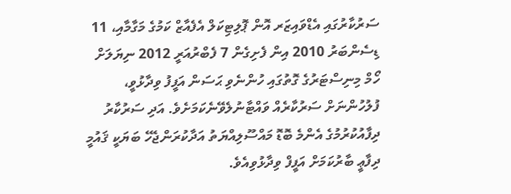ސަރުކާރުގައި އެޑްވައިޒަރ އޮން ޕޮލިޓިކަލް އެފެއާޒް ކަމުގެ މަގާމާއި، 11 ޑިސެންބަރު 2010 އިން ފެށިގެން 7 ފެބްރުއަރީ 2012 ނިޔަލަށް ހޯމް މިނިސްޓަރުގެ ގޮތުގައި ހުންނެވި ޙަސަން އަފީފު ވިދާޅުވީ، ފުލުހުންނަށް ސަރުކާރެއް ވައްޓާނުލެވޭނެކަމަށެވެ. އަދި ސަރުކާރު ދިފާއުކުރުމުގެ އެންމެ ބޮޑޮ މައްސޫލިއްޔަތު އަދާކުރަންޖެހޭ ބަޔަކީ ޤައުމީ ދިފާޢީ ބާރުކަމަށް އަފީފް ވިދާޅުވިއެވެ.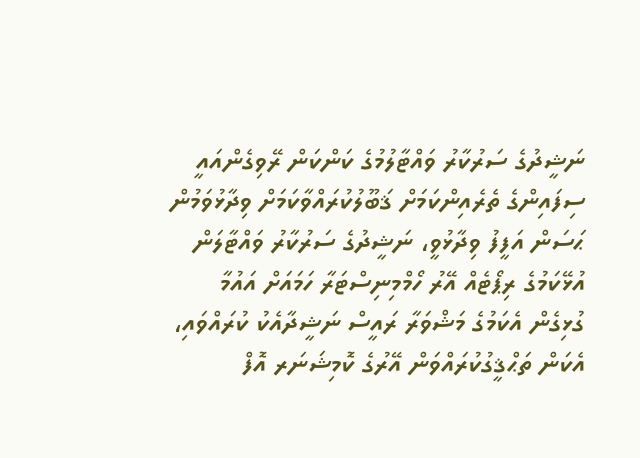ނަޝީދުގެ ސަރުކާރު ވައްޓާލުމުގެ ކަންކަން ރޭވިގެންއައީ ސިފައިންގެ ތެރެއިންކަމަށް ޤަބޫލުކުރައްވާކަމަށް ވިދާޅުވަމުން ޙަސަން އަފީފު ވިދާޅުވީ، ނަޝީދުގެ ސަރުކާރު ވައްޓާލަން އުޅޭކަމުގެ ރިޕޯޓެއް އޭރު ހޯމްމިނިސްޓަރާ ހަމައަށް އައުމާ ގުޅިގެން އެކަމުގެ މަޝްވަރާ ރައީސް ނަޝީދާއެކު ކުރައްވައި، އެކަން ތަޙްޤީގުކުރައްވަން އޭރުގެ ކޮމިޝަނަރ އޮފް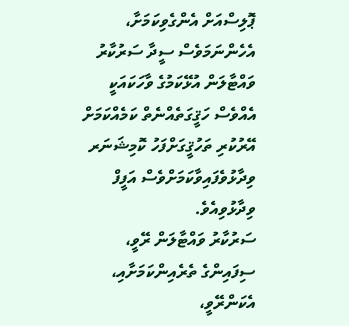ޕޮލިސްއަށް އެންގެވިކަމަށާ، އެހެންނަމަވެސް ސީދާ ސަރުކާރު ވައްޓާލަން އުޅޭކަމުގެ ވާހަކައަކީ އެއްވެސް ހަޤީގަތެއްނެތް ކަމެއްކަމަށް އޭރުކުރި ތަހުޤީގަށްފަހު ކޮމިޝަނަރ ވިދާޅުވެފައިވާކަމަށްވެސް އަފީފް ވިދާޅުވިއެވެ.
ސަރުކާރު ވައްޓާލަން ރޭވީ، ސިފައިންގެ ތެރެއިންކަމަށާއި، އެކަންރޭވީ،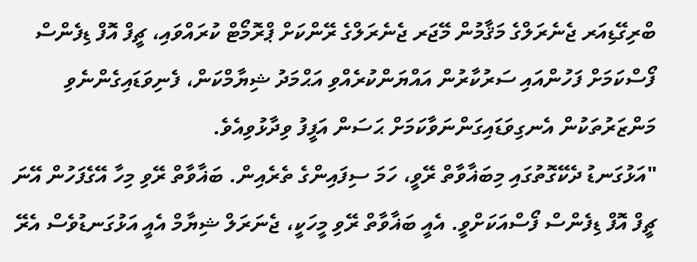ބްރިގޭޑިއަރ ޖެނެރަލްގެ މަޤާމުން މޭޖަރ ޖެނެރަލްގެ ރޭންކަށް ޕްރޮމޯޓް ކުރައްވައި، ޗީފް އޮފް ޑިފެންސް ފޯސްކަމަށް ފަހުންއައި ސަރުކާރުން އައްޔަންކުރެއްވި އަޙްމަދު ޝިޔާމްކަން، ފެނިވަޑައިގެންނެވި މަންޒަރުތަކުން އެނގިވަޑައިގަންނަވާކަމަށް ޙަސަން އަފީފު ވިދާޅުވިއެވެ.
"އަޅުގަނޑު ދެކޭގޮތުގައި މިބަޣާވާތް ރޭވީ، ހަމަ ސިފައިންގެ ތެރެއިން. ބަޣާވާތް ރޭވި މިހާ އޭގެފަހުން އޭނަ ޗީފް އޮފް ޑިފެންސް ފޯސްއަކަށްވީ. އެއީ ބަޣާވާތް ރޭވި މީހަކީ، ޖެނަރަލް ޝިޔާމް އެއީ އަޅުގަނޑުވެސް އެރޭ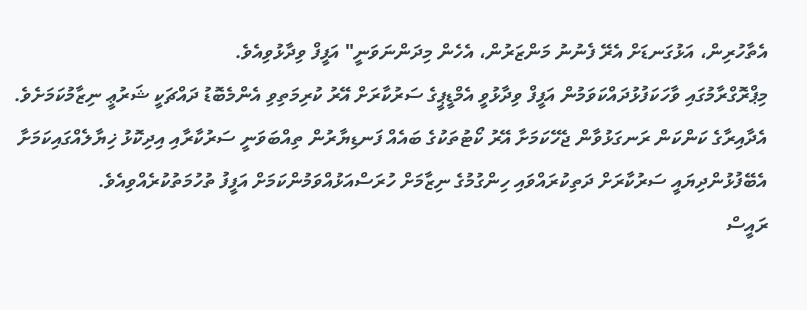އެތާހުރިން، އަޅުގަނޑަށް އެރޭ ފެނުނު މަންޒަރުން، އެހެން މިދަންނަވަނީ" އަފީފް ވިދާޅުވިއެވެ.
މިޕްރޮގްރާމުގައި ވާހަކަފުޅުދައްކަވަމުން އަފީފް ވިދާޅުވީ އެމްޑީޕީގެ ސަރުކާރަށް އޭރު ކުރިމަތިވި އެންމެބޮޑު ދައްޗަކީ ޝަރުޢީ ނިޒާމުކަމަށެވެ. އެދާއިރާގެ ކަންކަން ރަނގަޅުވާން ޖެހޭކަމަށާ އޭރު ކޯޓުތަކުގެ ބައެއް ފަނޑިޔާރުން ތިއްބަވަނީ ސަރުކާރާއި އިދިކޮޅު ޚިޔާލެއްގައިކަމަށާ އެބޭފުޅުންދިޔައީ ސަރުކާރަށް ދަތިކުރައްވައި ހިންގުމުގެ ނިޒާމަށް ހުރަސްއަޅުއްވަމުންކަމަށް އަފީފު ތުހުމަތުކުރެއްވިއެވެ.
ރައީސް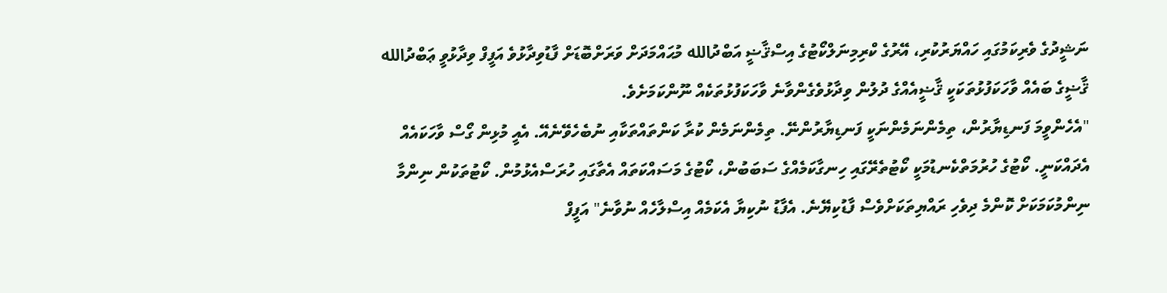ނަޝީދުގެ ވެރިކަމުގައި ހައްޔަރުކުރި، އޭރުގެ ކްރިމިނަލްކޯޓުގެ އިސްޤާޟީ އަބްދުالله މުޙައްމަދަށް ވަރަށްބޮޑަށް ފާޑުވިދާޅުވެ އަފީފް ވިދާޅުވީ ޢަބްދުالله ޤާޟީގެ ބައެއް ވާހަކަފުޅުތަކަކީ ޤާޟީއެއްގެ ދުލުން ވިދާޅުވެގެންވާނެ ވާހަކަފުޅުތަކެއް ނޫންކަމަށެވެ.
"އެހެންވީމަ ފަނޑިޔާރުން، ތިމެންނަމެންނަކީ ފަނޑިޔާރުންނޭ. ތިމެންނަމެން ކުރާ ކަންތައްތަކާއި ނުބެހެވޭނެއޭ. އެއީ މުޅިން ގޯސް ވާހަކައެއް އެދައްކަނީ. ކޯޓުގެ ހުރުމަތްކެނޑުމަކީ ކޯޓުތެރޭގައި ހިނގާކަމެއްގެ ސަބަބުން، ކޯޓުގެ މަސައްކަތައް އެތާގައި ހުރަސްއެޅުމުން. ކޯޓުތަކުން ނިންމާ ނިންމުކަމަކަށް ކޮންމެ ދިވެހި ރައްޔިތަކަށްވެސް ފާޑުކިޔޭނެ. އެފާޑު ނުކިޔާ އެކަމެއް އިސްލާހެއް ނުވާނެ" އަފީފް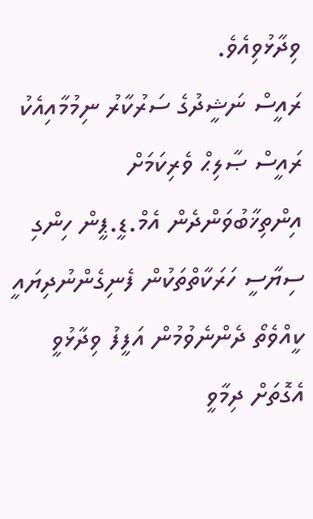ވިދާޅުވިއެވެ.
ރައީސް ނަޝީދުގެ ސަރުކާރު ނިމުމާއިއެކު ރައީސް ޞާލިޙް ވެރިކަމަށް އިންތިޚާބުވަންދެން އެމް.ޑީ.ޕީން ހިންގި ސިޔާސީ ހަރަކާތްތަކުން ފެނިގެންނުދިޔައީ ކީއްވެތޯ ދެންނެވުމުން އަފީފު ވިދާޅުވީ އެގޮތަށް ދިމާވީ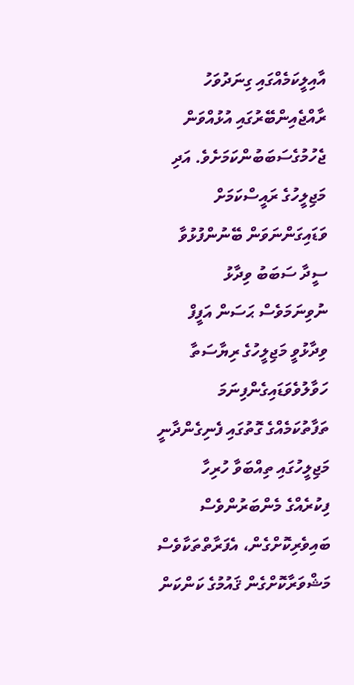އާއިލީކަމެއްގައި ގިނަދުވަހު ރާއްޖެއިންބޭރުގައި އުޅުއްވަން ޖެހުމުގެސަބަބުންކަމަށެވެ. އަދި މަޖިލީހުގެ ރައީސްކަމަށް ވަޑައިގަންނަވަން ބޭނުންފުޅުވާ ސީދާ ސަބަބު ވިދާޅު ނުވިނަމަވެސް ޙަސަން އަފީފް ވިދާޅުވީ މަޖިލީހުގެ ރިޔާސަތާ ހަވާލުވެވަޑައިގެންފިނަމަ ތަފާތުކަމެއްގެ ގޮތުގައި ފެނިގެންދާނީ މަޖިލީހުގައި ތިއްބަވާ ހުރިހާ ފިކުރެއްގެ މެންބަރުންވެސް ބައިވެރިކޮށްގެން، އެފަރާތްތަކާވެސް މަޝްވަރާކޮށްގެން ޤައުމުގެ ކަންކަން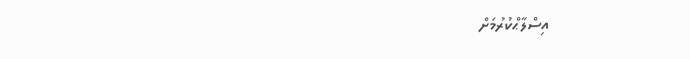އިސްލާޙްކުރުމަށް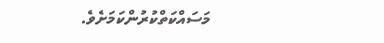މަސައްކަތްކުރުންކަމަށެވެ.